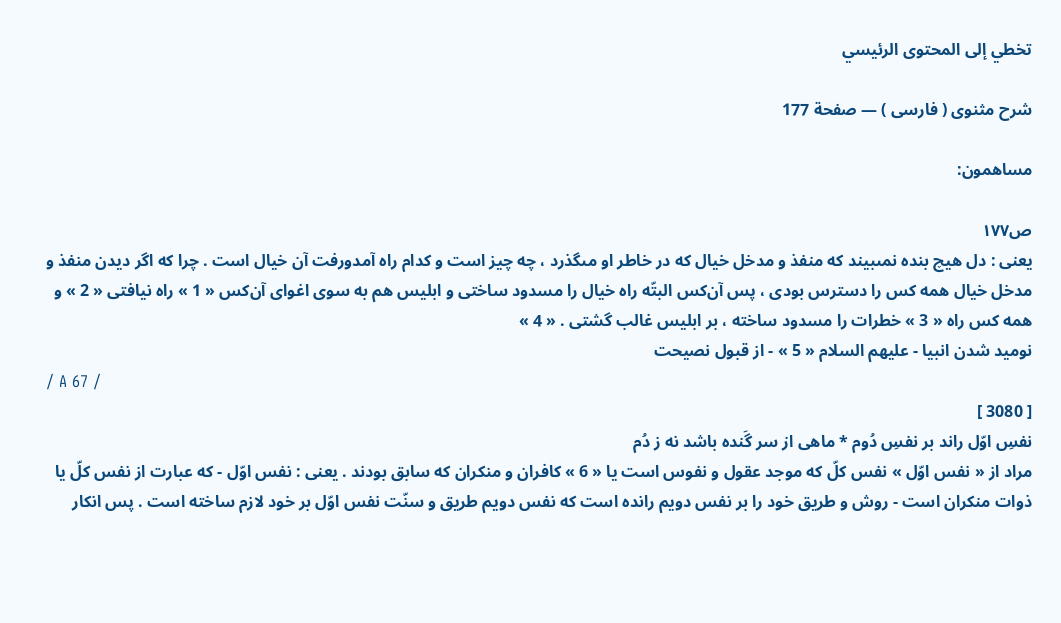تخطي إلى المحتوى الرئيسي

شرح مثنوى ( فارسى ) — صفحة 177

مساهمون:

ص١٧٧
يعنى : دل هيچ بنده نمىبيند كه منفذ و مدخل خيال كه در خاطر او مىگذرد ، چه چيز است و كدام راه آمدورفت آن خيال است . چرا كه اگر ديدن منفذ و مدخل خيال همه كس را دسترس بودى ، پس آن‌كس البتّه راه خيال را مسدود ساختى و ابليس هم به سوى اغواى آن‌كس « 1 » راه نيافتى « 2 » و همه كس راه « 3 » خطرات را مسدود ساخته ، بر ابليس غالب گشتى . « 4 »
نوميد شدن انبيا - عليهم السلام « 5 » - از قبول نصيحت
/ A 67 /
[ 3080 ]
نفسِ اوّل راند بر نفسِ دُوم * ماهى از سر گَنده باشد نه ز دُم
مراد از « نفس اوّل » نفس كلّ كه موجد عقول و نفوس است يا « 6 » كافران و منكران كه سابق بودند . يعنى : نفس اوّل - كه عبارت از نفس كلّ يا ذوات منكران است - روش و طريق خود را بر نفس دويم رانده است كه نفس دويم طريق و سنّت نفس اوّل بر خود لازم ساخته است . پس انكار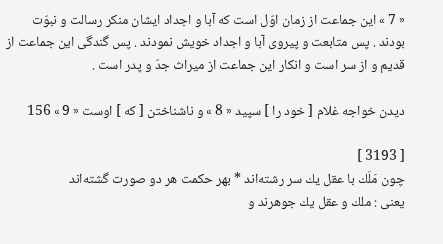« 7 » اين جماعت از زمان اوّل است كه آبا و اجداد ايشان منكر رسالت و نبوّت بودند . پس متابعت و پيروى آبا و اجداد خويش نمودند . پس گندگى اين جماعت از قديم و از سر است و انكار اين جماعت از ميراث جدّ و پدر است .

ديدن خواجه غلام [ خود را ] سپيد « 8 » و ناشناختن [ كه ] اوست « 9 » 156

[ 3193 ]
چون مَلَك با عقل يك سر رشته‌اند * بهر حكمت هر دو صورت گشته‌اند
يعنى : ملك و عقل يك جوهرند و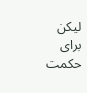ليكن براى حكمت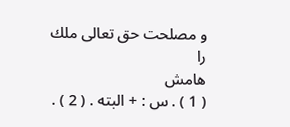و مصلحت حق تعالى ملك را
هامش
( 1 ) . س : + البته . ( 2 ) .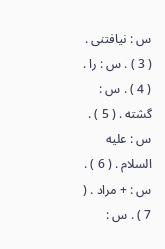س : نيافتنى . ( 3 ) . س : را . ( 4 ) . س : گشته . ( 5 ) . س : عليه السلام . ( 6 ) . س : + مراد . ( 7 ) . س :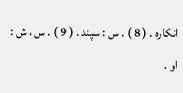انكاره . ( 8 ) . س : سپند . ( 9 ) . س ، ش : او .